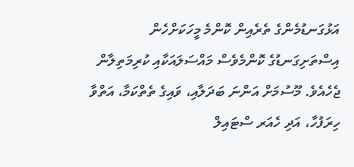އަޅުގަނޑުމެންގެ ތެރެއިން ކޮންމެ މީހަކަށްހެން އިސްތަށިގަނޑުގެ ކޮންމެވެސް މައްސަލައަކާއި ކުރިމަތިލާން ޖެހެއެވެ. މޫސުމަށް އަންނަ ބަދަލާއި، ވައިގެ ތެތްކަމާ، އަތްވާ ހިރަފުހާ، އަދި ހެއަރ ސްޓައިލް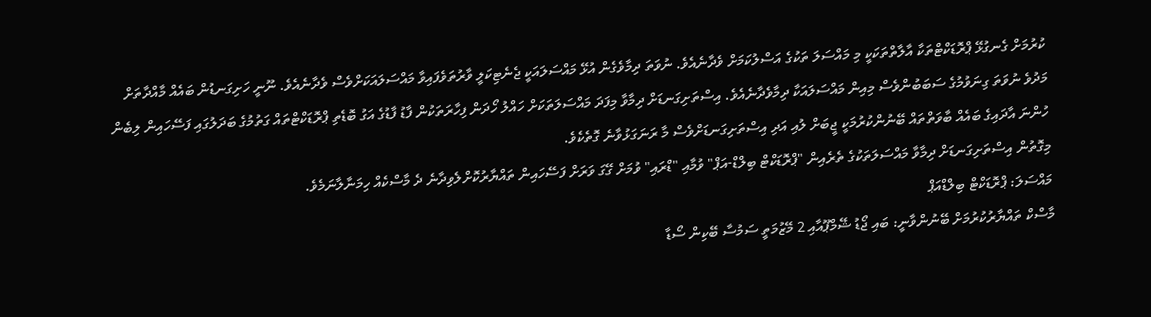ކުރުމަށް ގެނގުޅޭ ޕްރޮޑަކްޓްތަކާ އާލާތްތަކަކީ މި މައްސަލަ ތަކުގެ އަސްލުކަމަށް ވެދާނެއެވެ. ނުވަތަ ދިމާވެގެން އުޅޭ މައްސަލައަކީ ޖެނެޓިކަލީ ވާރުތަވެފައިވާ މައްސަލައަކަށްވެސް ވެދާނެއެވެ. ނޫނީ ހަށިގަނޑުން ބައެއް މާއްދާތަށް މަދުވެ ނުވަތަ ގިނަވުމުގެ ސަބަބުންވެސް މިއިން މައްސަލައަކާ ދިމާވެދާނެއެވެ. އިސްތަށިގަނޑަށް ދިމާވާ މިފަދަ މައްސަލަތަކަށް ހައްލު ހޯދަން ފިހާރަތަކުން ފާޑު ފާޑުގެ އަގު ބޮޑެތި ޕްރޮޑަކްޓްތައް ގަތުމުގެ ބަދަލުގައި ފަސޭހައިން ލިބެން ހުންނަ އާދައިގެ ބައެއް ބާވަތްތައް ބޭނުންކުރުމަކީ ޖީބަށް ލުއި އަދި އިސްތަށިގަނޑަށްވެސް މާ ރަނަގަޅުވާނެ ގޮތެކެވެ.
މިގޮތުން އިސްތަށިގަނޑަށް ދިމާވާ މައްސަލަތަކުގެ ތެރެއިން "ޕްރޮޑަކްޓް ބިލްޑް-އަޕް" ވުމާއި "ޑްރައި" ވުމަށް ގޭގަ ވަރަށް ފަސޭހައިން ތައްޔާރުކޮށްލެވިދާނެ ދެ މާސްކެއް ހިމަނާލާނަމެވެ.
މައްސަލަ: ޕްރޮޑަކްޓް ބިލްޑްއަޕް
މާސްކް ތައްޔާރުކުރުމަށް ބޭނުންވާނީ: ބައި ޖޯޑު ޝޭމްޕޫއާއި 2 މޭޒުމަތީ ސަމުސާ ބޭކިން ސޯޑާ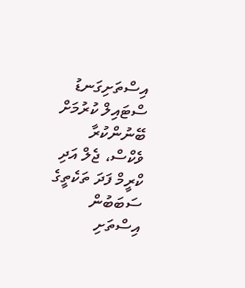އިސްތަށިގަނޑު ސްޓައިލް ކުރުމަށް ބޭނުންކުރާ ވެކްސް، ޖެލް އަދި ކްރީމް ފަދަ ތަކެތީގެ ސަބަބުން އިސްތަށި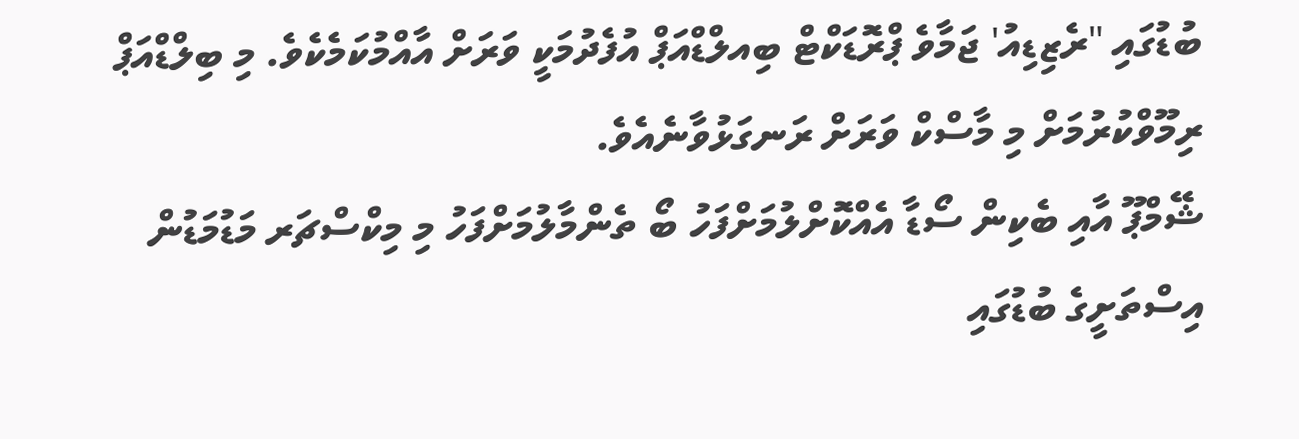ބުޑުގައި "ރެޒިޑިއު' ޖަމާވެ ޕްރޮޑަކްޓް ބިއލްޑްއަޕް އުފެދުމަކީ ވަރަށް އާއްމުކަމެކެވެ. މި ބިލްޑްއަޕް ރިމޫވްކުރުމަށް މި މާސްކް ވަރަށް ރަނގަޅުވާނެއެވެ.
ޝޭމްޕޫ އާއި ބެކިން ސޯޑާ އެއްކޮށްލުމަށްފަހު ބޯ ތެންމާލުމަށްފަހު މި މިކްސްޗަރ މަޑުމަޑުން އިސްތަށީގެ ބުޑުގައި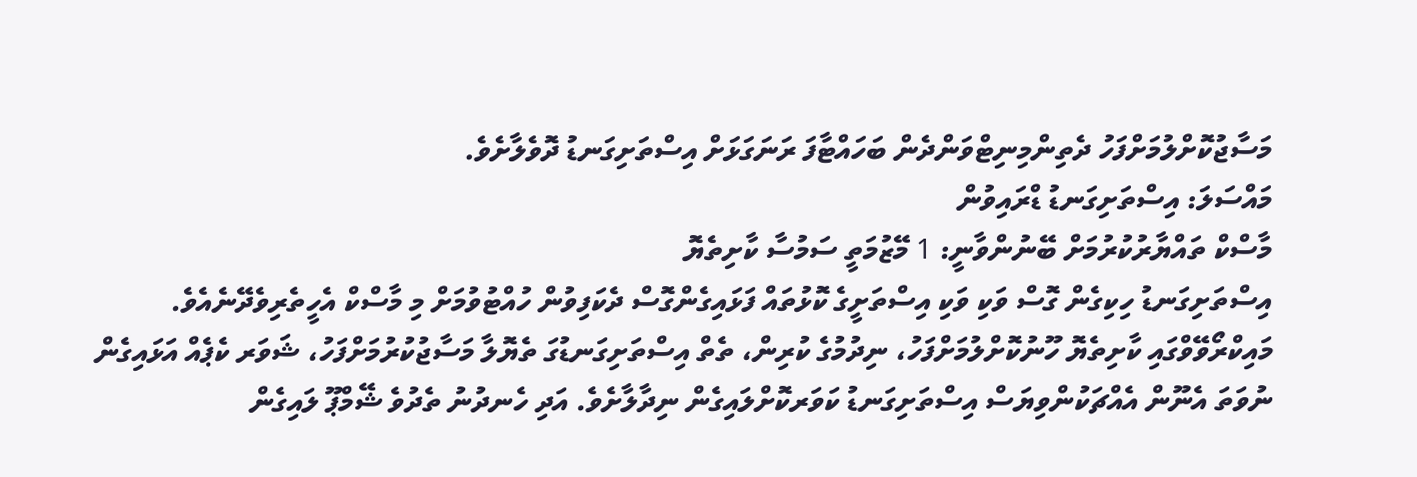މަސާޖުކޮށްލުމަށްފަހު ދެތިންމިނިޓްވަންދެން ބަހައްޓާފަ ރަނަގަޅަށް އިސްތަށިގަނޑު ދޮވެލާށެވެ.
މައްސަލަ: އިސްތަށިގަނޑު ޑްރައިވުން
މާސްކް ތައްޔާރުކުރުމަށް ބޭނުންވާނީ: 1 މޭޒުމަތީ ސަމުސާ ކާށިތެޔޮ
އިސްތަށިގަނޑު ހިކިގެން ގޮސް ވަކި ވަކި އިސްތަށީގެ ކޮޅުތައް ފަޅައިގެންގޮސް ދެކަފިވުން ހުއްޓުވުމަށް މި މާސްކް އެހީތެރިވެދޭނެއެވެ.
މައިކްރޯވޭވްގައި ކާށިތެޔޮ ހޫނުކޮށްލުމަށްފަހު، ނިދުމުގެ ކުރިން، ތެތް އިސްތަށިގަނޑުގަ ތެޔޮލާ މަސާޖުކުރުމަށްފަހު، ޝަވަރ ކެޕެއް އަޅައިގެން ނުވަތަ އެނޫން އެއްޗަކުންވިޔަސް އިސްތަށިގަނޑު ކަވަރކޮށްލައިގެން ނިދާލާށެވެ. އަދި ހެނދުނު ތެދުވެ ޝޭމްޕޫ ލައިގެން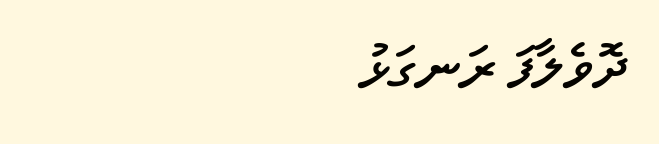ދޮވެލާފަ ރަނގަޅު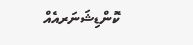ކޮންޑިޝަނަރއެއް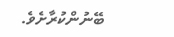ބޭނުންކުރާށެވެ.